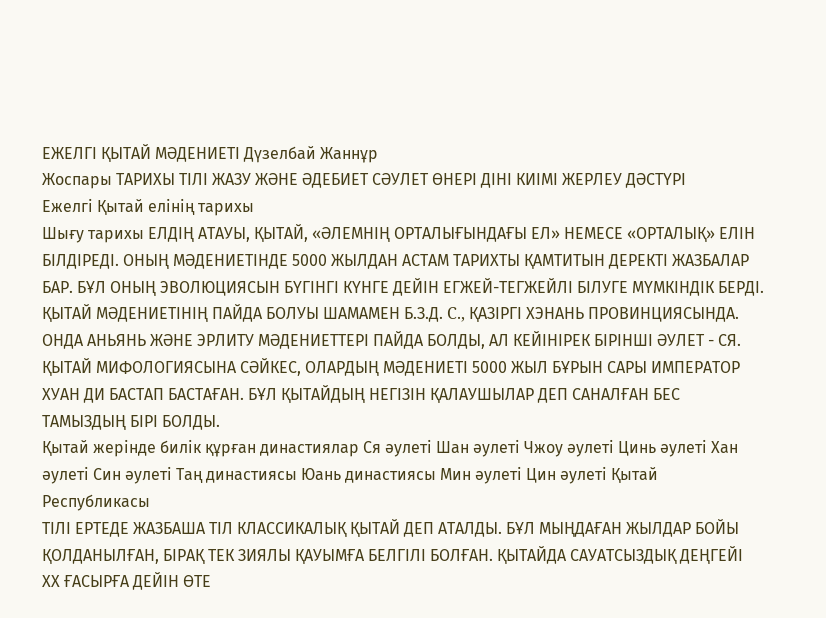ЕЖЕЛГІ ҚЫТАЙ МӘДЕНИЕТІ Дүзелбай Жаннұр
Жоспары ТАРИХЫ ТІЛІ ЖАЗУ ЖӘНЕ ӘДЕБИЕТ СӘУЛЕТ ӨНЕРІ ДІНІ КИІМІ ЖЕРЛЕУ ДӘСТҮРІ
Ежелгі Қытай елінің тарихы
Шығу тарихы ЕЛДІҢ АТАУЫ, ҚЫТАЙ, «ӘЛЕМНІҢ ОРТАЛЫҒЫНДАҒЫ ЕЛ» НЕМЕСЕ «ОРТАЛЫҚ» ЕЛІН БІЛДІРЕДІ. ОНЫҢ МӘДЕНИЕТІНДЕ 5000 ЖЫЛДАН АСТАМ ТАРИХТЫ ҚАМТИТЫН ДЕРЕКТІ ЖАЗБАЛАР БАР. БҰЛ ОНЫҢ ЭВОЛЮЦИЯСЫН БҮГІНГІ КҮНГЕ ДЕЙІН ЕГЖЕЙ-ТЕГЖЕЙЛІ БІЛУГЕ МҮМКІНДІК БЕРДІ. ҚЫТАЙ МӘДЕНИЕТІНІҢ ПАЙДА БОЛУЫ ШАМАМЕН Б.З.Д. C., ҚАЗІРГІ ХЭНАНЬ ПРОВИНЦИЯСЫНДА. ОНДА АНЬЯНЬ ЖӘНЕ ЭРЛИТУ МӘДЕНИЕТТЕРІ ПАЙДА БОЛДЫ, АЛ КЕЙІНІРЕК БІРІНШІ ӘУЛЕТ - СЯ. ҚЫТАЙ МИФОЛОГИЯСЫНА СӘЙКЕС, ОЛАРДЫҢ МӘДЕНИЕТІ 5000 ЖЫЛ БҰРЫН САРЫ ИМПЕРАТОР ХУАН ДИ БАСТАП БАСТАҒАН. БҰЛ ҚЫТАЙДЫҢ НЕГІЗІН ҚАЛАУШЫЛАР ДЕП САНАЛҒАН БЕС ТАМЫЗДЫҢ БІРІ БОЛДЫ.
Қытай жерінде билік құрған династиялар Ся әулеті Шан әулеті Чжоу әулеті Цинь әулеті Хан әулеті Син әулеті Таң династиясы Юань династиясы Мин әулеті Цин әулеті Қытай Республикасы
ТІЛІ ЕРТЕДЕ ЖАЗБАША ТІЛ КЛАССИКАЛЫҚ ҚЫТАЙ ДЕП АТАЛДЫ. БҰЛ МЫҢДАҒАН ЖЫЛДАР БОЙЫ ҚОЛДАНЫЛҒАН, БІРАҚ ТЕК ЗИЯЛЫ ҚАУЫМҒА БЕЛГІЛІ БОЛҒАН. ҚЫТАЙДА САУАТСЫЗДЫҚ ДЕҢГЕЙІ ХХ ҒАСЫРҒА ДЕЙІН ӨТЕ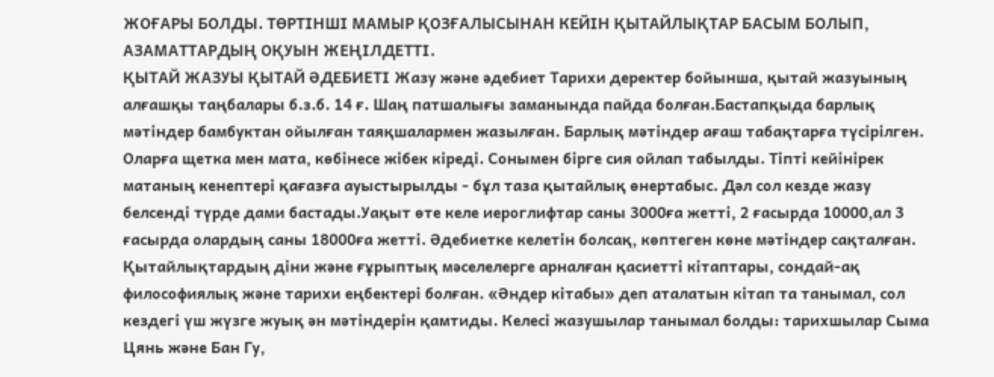ЖОҒАРЫ БОЛДЫ. ТӨРТІНШІ МАМЫР ҚОЗҒАЛЫСЫНАН КЕЙІН ҚЫТАЙЛЫҚТАР БАСЫМ БОЛЫП, АЗАМАТТАРДЫҢ ОҚУЫН ЖЕҢІЛДЕТТІ.
ҚЫТАЙ ЖАЗУЫ ҚЫТАЙ ӘДЕБИЕТІ Жазу және әдебиет Тарихи деректер бойынша, қытай жазуының алғашқы таңбалары б.з.б. 14 ғ. Шаң патшалығы заманында пайда болған.Бастапқыда барлық мәтіндер бамбуктан ойылған таяқшалармен жазылған. Барлық мәтіндер ағаш табақтарға түсірілген. Оларға щетка мен мата, көбінесе жібек кіреді. Сонымен бірге сия ойлап табылды. Тіпті кейінірек матаның кенептері қағазға ауыстырылды - бұл таза қытайлық өнертабыс. Дәл сол кезде жазу белсенді түрде дами бастады.Уақыт өте келе иероглифтар саны 3000ға жетті, 2 ғасырда 10000,ал 3 ғасырда олардың саны 18000ға жетті. Әдебиетке келетін болсақ, көптеген көне мәтіндер сақталған. Қытайлықтардың діни және ғұрыптық мәселелерге арналған қасиетті кітаптары, сондай-ақ философиялық және тарихи еңбектері болған. «Әндер кітабы» деп аталатын кітап та танымал, сол кездегі үш жүзге жуық ән мәтіндерін қамтиды. Келесі жазушылар танымал болды: тарихшылар Сыма Цянь және Бан Гу,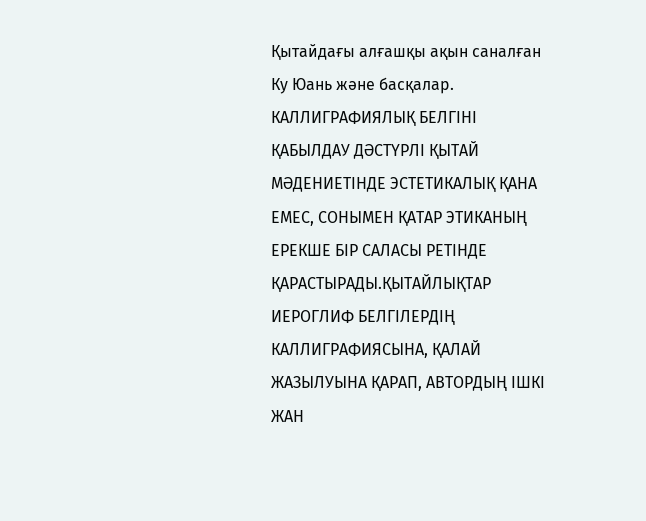Қытайдағы алғашқы ақын саналған Ку Юань және басқалар.
КАЛЛИГРАФИЯЛЫҚ БЕЛГІНІ ҚАБЫЛДАУ ДӘСТҮРЛІ ҚЫТАЙ МӘДЕНИЕТІНДЕ ЭСТЕТИКАЛЫҚ ҚАНА ЕМЕС, СОНЫМЕН ҚАТАР ЭТИКАНЫҢ ЕРЕКШЕ БІР САЛАСЫ РЕТІНДЕ ҚАРАСТЫРАДЫ.ҚЫТАЙЛЫҚТАР ИЕРОГЛИФ БЕЛГІЛЕРДІҢ КАЛЛИГРАФИЯСЫНА, ҚАЛАЙ ЖАЗЫЛУЫНА ҚАРАП, АВТОРДЫҢ ІШКІ ЖАН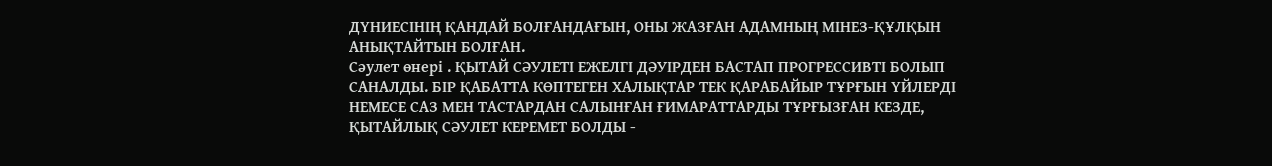ДҮНИЕСІНІҢ ҚАНДАЙ БОЛҒАНДАҒЫН, ОНЫ ЖАЗҒАН АДАМНЫҢ МІНЕЗ-ҚҰЛҚЫН АНЫҚТАЙТЫН БОЛҒАН.
Сәулет өнері . ҚЫТАЙ СӘУЛЕТІ ЕЖЕЛГІ ДӘУІРДЕН БАСТАП ПРОГРЕССИВТІ БОЛЫП САНАЛДЫ. БІР ҚАБАТТА КӨПТЕГЕН ХАЛЫҚТАР ТЕК ҚАРАБАЙЫР ТҰРҒЫН ҮЙЛЕРДІ НЕМЕСЕ САЗ МЕН ТАСТАРДАН САЛЫНҒАН ҒИМАРАТТАРДЫ ТҰРҒЫЗҒАН КЕЗДЕ, ҚЫТАЙЛЫҚ СӘУЛЕТ КЕРЕМЕТ БОЛДЫ -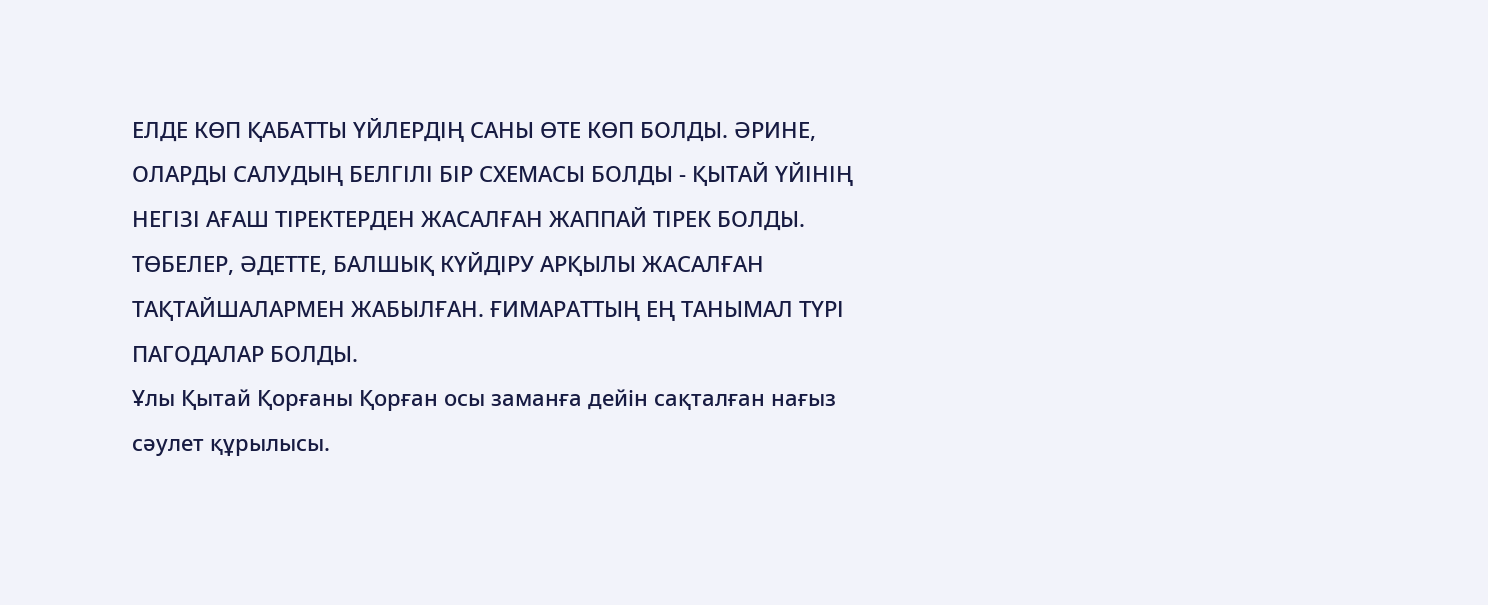ЕЛДЕ КӨП ҚАБАТТЫ ҮЙЛЕРДІҢ САНЫ ӨТЕ КӨП БОЛДЫ. ӘРИНЕ, ОЛАРДЫ САЛУДЫҢ БЕЛГІЛІ БІР СХЕМАСЫ БОЛДЫ - ҚЫТАЙ ҮЙІНІҢ НЕГІЗІ АҒАШ ТІРЕКТЕРДЕН ЖАСАЛҒАН ЖАППАЙ ТІРЕК БОЛДЫ. ТӨБЕЛЕР, ӘДЕТТЕ, БАЛШЫҚ КҮЙДІРУ АРҚЫЛЫ ЖАСАЛҒАН ТАҚТАЙШАЛАРМЕН ЖАБЫЛҒАН. ҒИМАРАТТЫҢ ЕҢ ТАНЫМАЛ ТҮРІ ПАГОДАЛАР БОЛДЫ.
Ұлы Қытай Қорғаны Қорған осы заманға дейін сақталған нағыз сәулет құрылысы.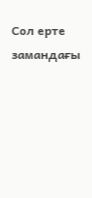Сол ерте замандағы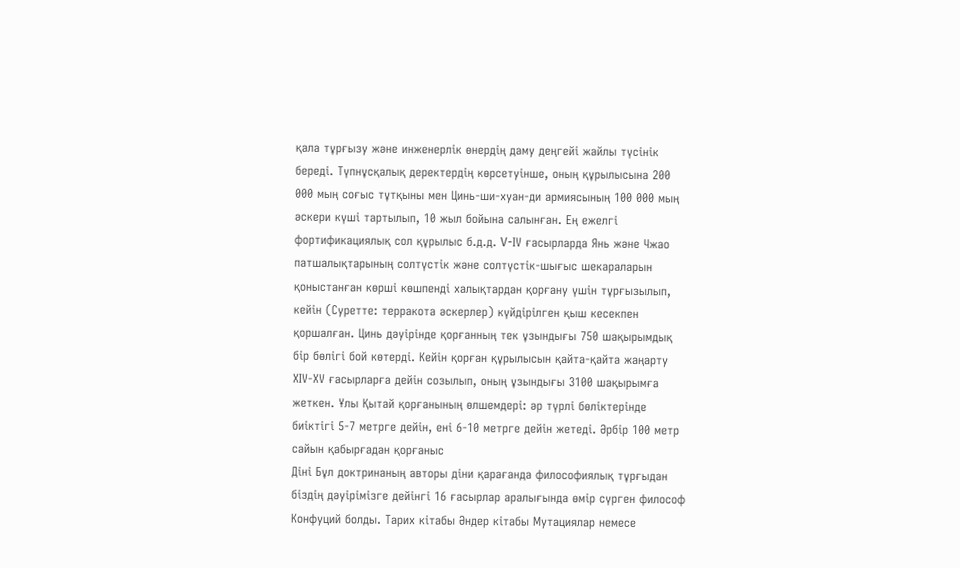қала тұрғызу және инженерлік өнердің даму деңгейі жайлы түсінік береді. Түпнұсқалық деректердің көрсетуінше, оның құрылысына 200 000 мың соғыс тұтқыны мен Цинь-ши-хуан-ди армиясының 100 000 мың әскери күші тартылып, 10 жыл бойына салынған. Ең ежелгі фортификациялық сол құрылыс б.д.д. V-ІV ғасырларда Янь және Чжао патшалықтарының солтүстік және солтүстік-шығыс шекараларын қоныстанған көрші көшпенді халықтардан қорғану үшін тұрғызылып, кейін (Суретте: терракота әскерлер) күйдірілген қыш кесекпен қоршалған. Цинь дәуірінде қорғанның тек ұзындығы 750 шақырымдық бір бөлігі бой көтерді. Кейін қорған құрылысын қайта-қайта жаңарту ХІV-ХV ғасырларға дейін созылып, оның ұзындығы 3100 шақырымға жеткен. Ұлы Қытай қорғанының өлшемдері: әр түрлі бөліктерінде биіктігі 5-7 метрге дейін, ені 6-10 метрге дейін жетеді. Әрбір 100 метр сайын қабырғадан қорғаныс
Діні Бұл доктринаның авторы діни қарағанда философиялық тұрғыдан біздің дәуірімізге дейінгі 16 ғасырлар аралығында өмір сүрген философ Конфуций болды. Тарих кітабы Әндер кітабы Мутациялар немесе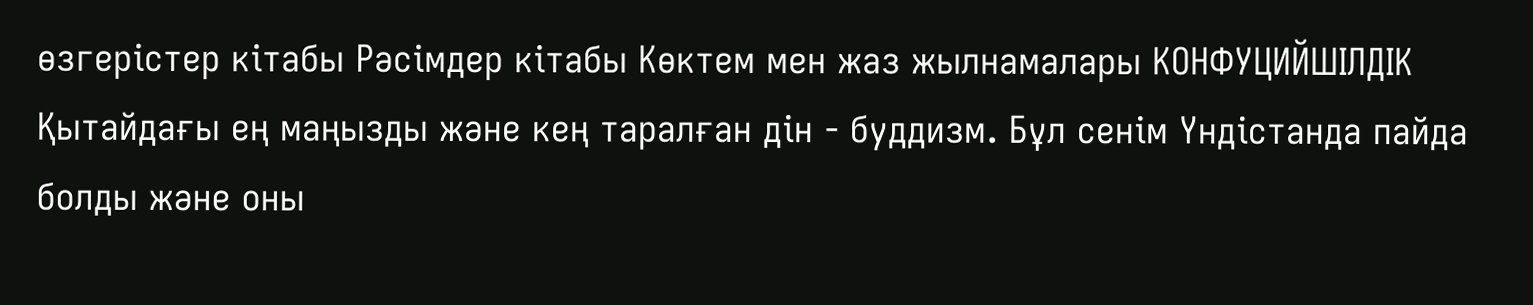өзгерістер кітабы Рәсімдер кітабы Көктем мен жаз жылнамалары КОНФУЦИЙШІЛДІК Қытайдағы ең маңызды және кең таралған дін - буддизм. Бұл сенім Үндістанда пайда болды және оны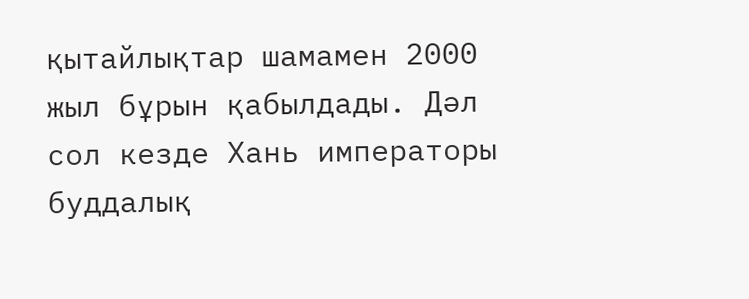қытайлықтар шамамен 2000 жыл бұрын қабылдады. Дәл сол кезде Хань императоры буддалық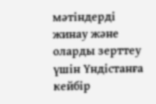мәтіндерді жинау және оларды зерттеу үшін Үндістанға кейбір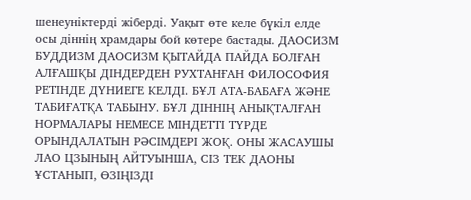шенеуніктерді жіберді. Уақыт өте келе бүкіл елде осы діннің храмдары бой көтере бастады. ДАОСИЗМ БУДДИЗМ ДАОСИЗМ ҚЫТАЙДА ПАЙДА БОЛҒАН АЛҒАШҚЫ ДІНДЕРДЕН РУХТАНҒАН ФИЛОСОФИЯ РЕТІНДЕ ДҮНИЕГЕ КЕЛДІ. БҰЛ АТА-БАБАҒА ЖӘНЕ ТАБИҒАТҚА ТАБЫНУ. БҰЛ ДІННІҢ АНЫҚТАЛҒАН НОРМАЛАРЫ НЕМЕСЕ МІНДЕТТІ ТҮРДЕ ОРЫНДАЛАТЫН РӘСІМДЕРІ ЖОҚ. ОНЫ ЖАСАУШЫ ЛАО ЦЗЫНЫҢ АЙТУЫНША, СІЗ ТЕК ДАОНЫ ҰСТАНЫП, ӨЗІҢІЗДІ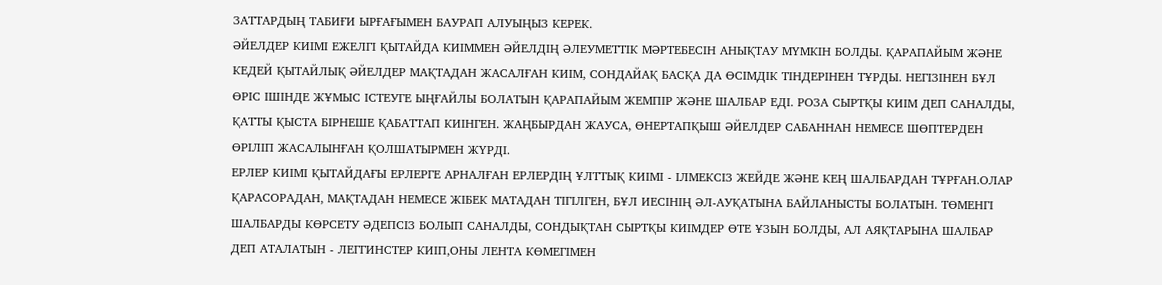ЗАТТАРДЫҢ ТАБИҒИ ЫРҒАҒЫМЕН БАУРАП АЛУЫҢЫЗ КЕРЕК.
ӘЙЕЛДЕР КИІМІ ЕЖЕЛГІ ҚЫТАЙДА КИІММЕН ӘЙЕЛДІҢ ӘЛЕУМЕТТІК МӘРТЕБЕСІН АНЫҚТАУ МҮМКІН БОЛДЫ. ҚАРАПАЙЫМ ЖӘНЕ КЕДЕЙ ҚЫТАЙЛЫҚ ӘЙЕЛДЕР МАҚТАДАН ЖАСАЛҒАН КИІМ, СОНДАЙАҚ БАСҚА ДА ӨСІМДІК ТІНДЕРІНЕН ТҰРДЫ. НЕГІЗІНЕН БҰЛ ӨРІС ІШІНДЕ ЖҰМЫС ІСТЕУГЕ ЫҢҒАЙЛЫ БОЛАТЫН ҚАРАПАЙЫМ ЖЕМПІР ЖӘНЕ ШАЛБАР ЕДІ. РОЗА СЫРТҚЫ КИІМ ДЕП САНАЛДЫ, ҚАТТЫ ҚЫСТА БІРНЕШЕ ҚАБАТТАП КИІНГЕН. ЖАҢБЫРДАН ЖАУСА, ӨНЕРТАПҚЫШ ӘЙЕЛДЕР САБАННАН НЕМЕСЕ ШӨПТЕРДЕН ӨРІЛІП ЖАСАЛЫНҒАН ҚОЛШАТЫРМЕН ЖҮРДІ.
ЕРЛЕР КИІМІ ҚЫТАЙДАҒЫ ЕРЛЕРГЕ АРНАЛҒАН ЕРЛЕРДІҢ ҰЛТТЫҚ КИІМІ - ІЛМЕКСІЗ ЖЕЙДЕ ЖӘНЕ КЕҢ ШАЛБАРДАН ТҰРҒАН.ОЛАР ҚАРАСОРАДАН, МАҚТАДАН НЕМЕСЕ ЖІБЕК МАТАДАН ТІГІЛГЕН, БҰЛ ИЕСІНІҢ ӘЛ-АУҚАТЫНА БАЙЛАНЫСТЫ БОЛАТЫН. ТӨМЕНГІ ШАЛБАРДЫ КӨРСЕТУ ӘДЕПСІЗ БОЛЫП САНАЛДЫ, СОНДЫҚТАН СЫРТҚЫ КИІМДЕР ӨТЕ ҰЗЫН БОЛДЫ, АЛ АЯҚТАРЫНА ШАЛБАР ДЕП АТАЛАТЫН - ЛЕГГИНСТЕР КИІП,ОНЫ ЛЕНТА КӨМЕГІМЕН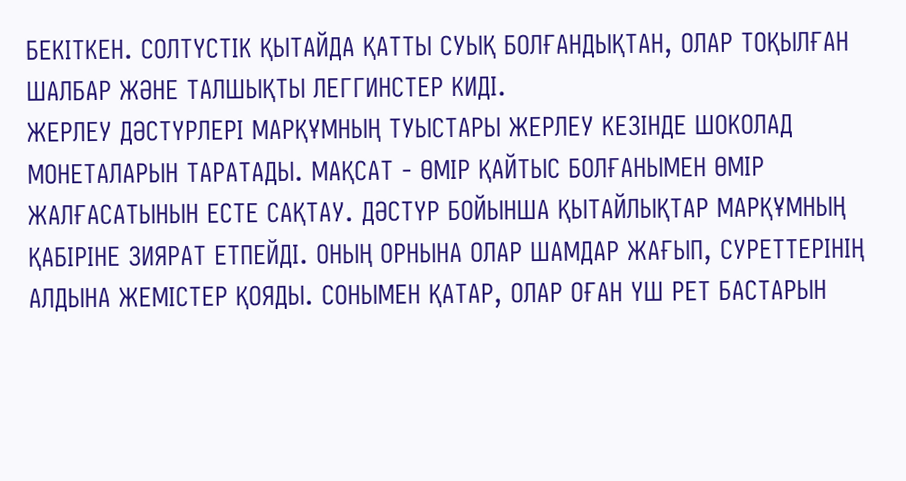БЕКІТКЕН. СОЛТҮСТІК ҚЫТАЙДА ҚАТТЫ СУЫҚ БОЛҒАНДЫҚТАН, ОЛАР ТОҚЫЛҒАН ШАЛБАР ЖӘНЕ ТАЛШЫҚТЫ ЛЕГГИНСТЕР КИДІ.
ЖЕРЛЕУ ДӘСТҮРЛЕРІ МАРҚҰМНЫҢ ТУЫСТАРЫ ЖЕРЛЕУ КЕЗІНДЕ ШОКОЛАД МОНЕТАЛАРЫН ТАРАТАДЫ. МАҚСАТ - ӨМІР ҚАЙТЫС БОЛҒАНЫМЕН ӨМІР ЖАЛҒАСАТЫНЫН ЕСТЕ САҚТАУ. ДӘСТҮР БОЙЫНША ҚЫТАЙЛЫҚТАР МАРҚҰМНЫҢ ҚАБІРІНЕ ЗИЯРАТ ЕТПЕЙДІ. ОНЫҢ ОРНЫНА ОЛАР ШАМДАР ЖАҒЫП, СУРЕТТЕРІНІҢ АЛДЫНА ЖЕМІСТЕР ҚОЯДЫ. СОНЫМЕН ҚАТАР, ОЛАР ОҒАН ҮШ РЕТ БАСТАРЫН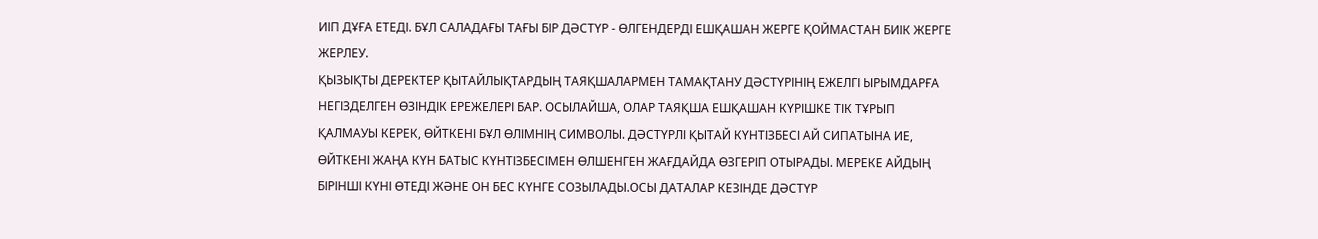ИІП ДҰҒА ЕТЕДІ. БҰЛ САЛАДАҒЫ ТАҒЫ БІР ДӘСТҮР - ӨЛГЕНДЕРДІ ЕШҚАШАН ЖЕРГЕ ҚОЙМАСТАН БИІК ЖЕРГЕ ЖЕРЛЕУ.
ҚЫЗЫҚТЫ ДЕРЕКТЕР ҚЫТАЙЛЫҚТАРДЫҢ ТАЯҚШАЛАРМЕН ТАМАҚТАНУ ДӘСТҮРІНІҢ ЕЖЕЛГІ ЫРЫМДАРҒА НЕГІЗДЕЛГЕН ӨЗІНДІК ЕРЕЖЕЛЕРІ БАР. ОСЫЛАЙША, ОЛАР ТАЯҚША ЕШҚАШАН КҮРІШКЕ ТІК ТҰРЫП ҚАЛМАУЫ КЕРЕК, ӨЙТКЕНІ БҰЛ ӨЛІМНІҢ СИМВОЛЫ. ДӘСТҮРЛІ ҚЫТАЙ КҮНТІЗБЕСІ АЙ СИПАТЫНА ИЕ, ӨЙТКЕНІ ЖАҢА КҮН БАТЫС КҮНТІЗБЕСІМЕН ӨЛШЕНГЕН ЖАҒДАЙДА ӨЗГЕРІП ОТЫРАДЫ. МЕРЕКЕ АЙДЫҢ БІРІНШІ КҮНІ ӨТЕДІ ЖӘНЕ ОН БЕС КҮНГЕ СОЗЫЛАДЫ.ОСЫ ДАТАЛАР КЕЗІНДЕ ДӘСТҮР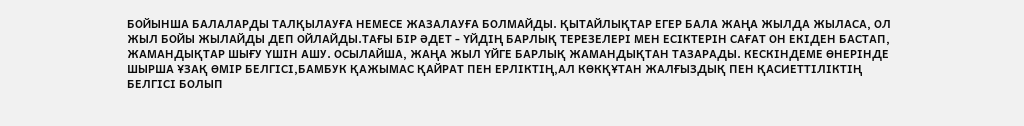БОЙЫНША БАЛАЛАРДЫ ТАЛҚЫЛАУҒА НЕМЕСЕ ЖАЗАЛАУҒА БОЛМАЙДЫ. ҚЫТАЙЛЫҚТАР ЕГЕР БАЛА ЖАҢА ЖЫЛДА ЖЫЛАСА, ОЛ ЖЫЛ БОЙЫ ЖЫЛАЙДЫ ДЕП ОЙЛАЙДЫ.ТАҒЫ БІР ӘДЕТ - ҮЙДІҢ БАРЛЫҚ ТЕРЕЗЕЛЕРІ МЕН ЕСІКТЕРІН САҒАТ ОН ЕКІДЕН БАСТАП, ЖАМАНДЫҚТАР ШЫҒУ ҮШІН АШУ. ОСЫЛАЙША, ЖАҢА ЖЫЛ ҮЙГЕ БАРЛЫҚ ЖАМАНДЫҚТАН ТАЗАРАДЫ. КЕСКІНДЕМЕ ӨНЕРІНДЕ ШЫРША ҰЗАҚ ӨМІР БЕЛГІСІ,БАМБУК ҚАЖЫМАС ҚАЙРАТ ПЕН ЕРЛІКТІҢ,АЛ КӨКҚҰТАН ЖАЛҒЫЗДЫҚ ПЕН ҚАСИЕТТІЛІКТІҢ БЕЛГІСІ БОЛЫП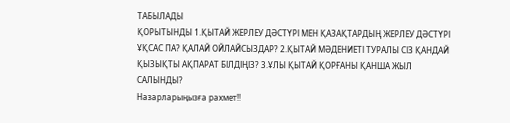ТАБЫЛАДЫ
ҚОРЫТЫНДЫ 1.ҚЫТАЙ ЖЕРЛЕУ ДӘСТҮРІ МЕН ҚАЗАҚТАРДЫҢ ЖЕРЛЕУ ДӘСТҮРІ ҰҚСАС ПА? ҚАЛАЙ ОЙЛАЙСЫЗДАР? 2.ҚЫТАЙ МӘДЕНИЕТІ ТУРАЛЫ СІЗ ҚАНДАЙ ҚЫЗЫҚТЫ АҚПАРАТ БІЛДІҢІЗ? 3.ҰЛЫ ҚЫТАЙ ҚОРҒАНЫ ҚАНША ЖЫЛ САЛЫНДЫ?
Назарларыңызға рахмет!!